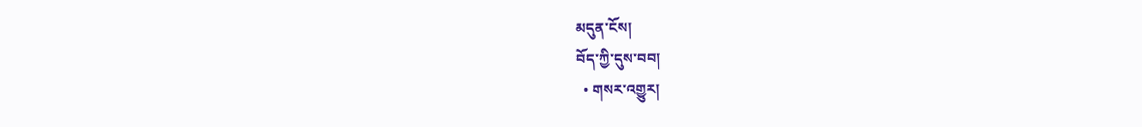མདུན་ངོས།
བོད་ཀྱི་དུས་བབ།
  • གསར་འགྱུར།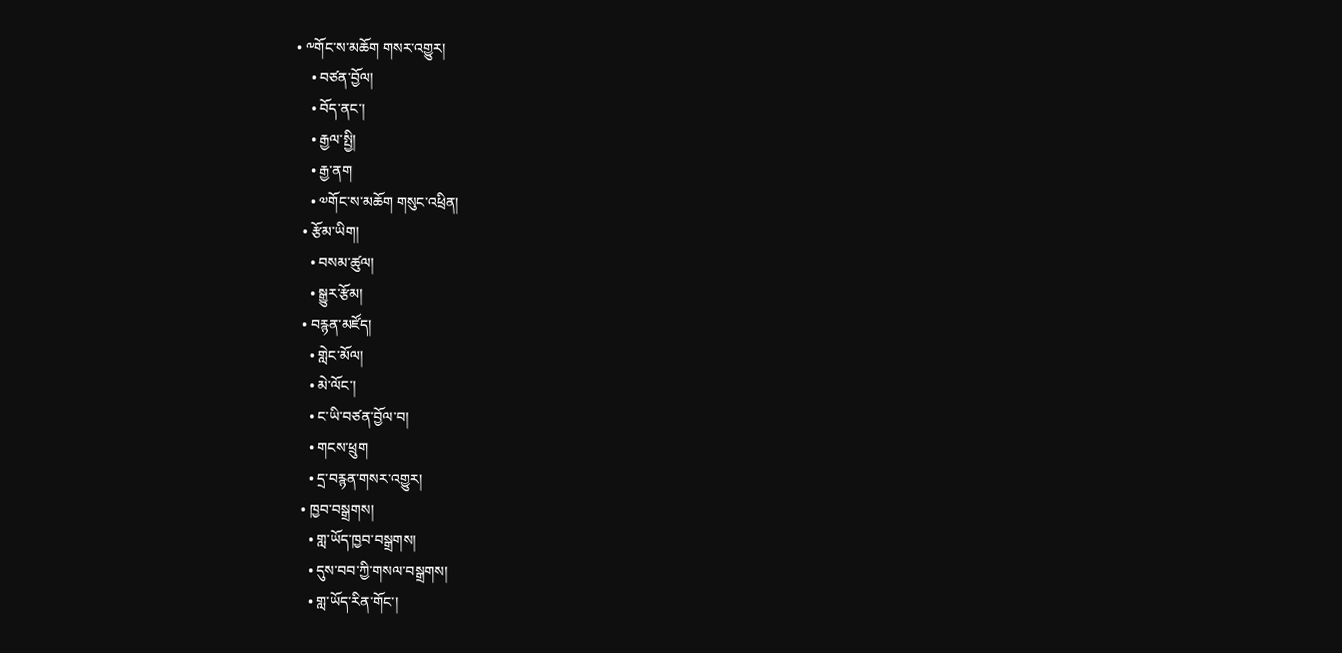• ༸གོང་ས་མཆོག གསར་འགྱུར།
    • བཙན་བྱོལ།
    • བོད་ནང་།
    • རྒྱལ་སྤྱི།
    • རྒྱ་ནག
    • ༧གོང་ས་མཆོག གསུང་འཕྲིན།
  • རྩོམ་ཡིག།
    • བསམ་ཚུལ།
    • སྒྱུར་རྩོམ།
  • བརྙན་མཛོད།
    • གླེང་མོལ།
    • མེ་ལོང་།
    • ང་ཡི་བཙན་བྱོལ་བ།
    • གངས་ཕྲུག
    • དྲ་བརྙན་གསར་འགྱུར།
  • ཁྱབ་བསྒྲགས།
    • གླ་ཡོད་ཁྱབ་བསྒྲགས།
    • དུས་བབ་ཀྱི་གསལ་བསྒྲགས།
    • གླ་ཡོད་རིན་གོང་།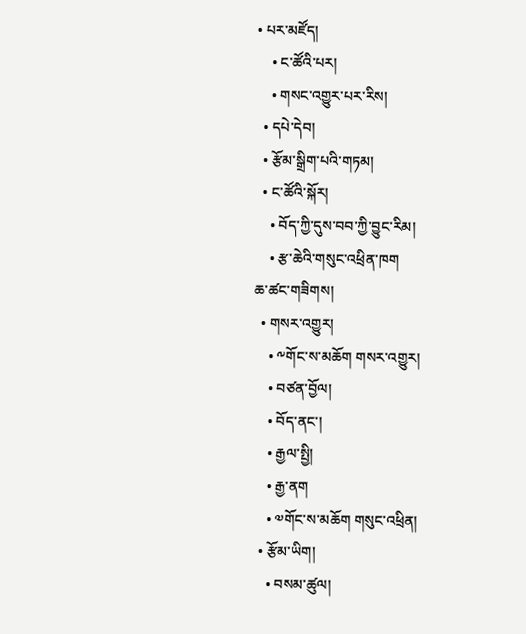• པར་མཛོད།
    • ང་ཚོའི་པར།
    • གསང་འགྱུར་པར་རིས།
  • དཔེ་དེབ།
  • རྩོམ་སྒྲིག་པའི་གཏམ།
  • ང་ཚོའི་སྐོར།
    • བོད་ཀྱི་དུས་བབ་ཀྱི་བྱུང་རིམ།
    • རྩ་ཆེའི་གསུང་འཕྲིན་ཁག
ཆ་ཚང་གཟིགས།
  • གསར་འགྱུར།
    • ༸གོང་ས་མཆོག གསར་འགྱུར།
    • བཙན་བྱོལ།
    • བོད་ནང་།
    • རྒྱལ་སྤྱི།
    • རྒྱ་ནག
    • ༧གོང་ས་མཆོག གསུང་འཕྲིན།
  • རྩོམ་ཡིག།
    • བསམ་ཚུལ།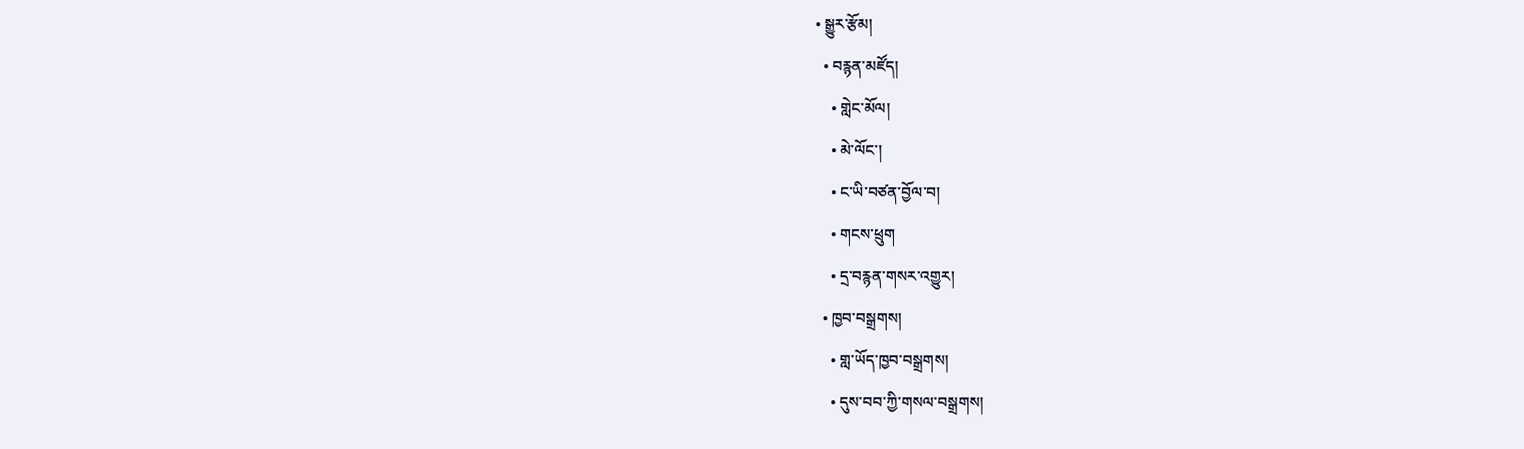• སྒྱུར་རྩོམ།
  • བརྙན་མཛོད།
    • གླེང་མོལ།
    • མེ་ལོང་།
    • ང་ཡི་བཙན་བྱོལ་བ།
    • གངས་ཕྲུག
    • དྲ་བརྙན་གསར་འགྱུར།
  • ཁྱབ་བསྒྲགས།
    • གླ་ཡོད་ཁྱབ་བསྒྲགས།
    • དུས་བབ་ཀྱི་གསལ་བསྒྲགས།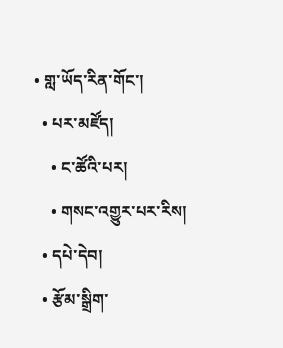• གླ་ཡོད་རིན་གོང་།
  • པར་མཛོད།
    • ང་ཚོའི་པར།
    • གསང་འགྱུར་པར་རིས།
  • དཔེ་དེབ།
  • རྩོམ་སྒྲིག་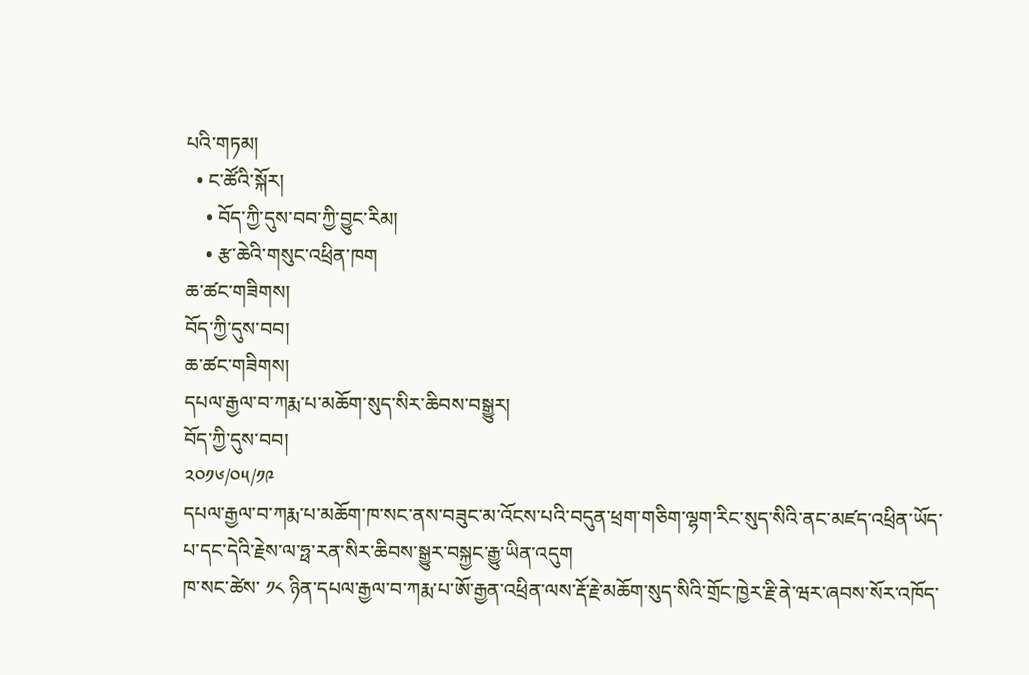པའི་གཏམ།
  • ང་ཚོའི་སྐོར།
    • བོད་ཀྱི་དུས་བབ་ཀྱི་བྱུང་རིམ།
    • རྩ་ཆེའི་གསུང་འཕྲིན་ཁག
ཆ་ཚང་གཟིགས།
བོད་ཀྱི་དུས་བབ།
ཆ་ཚང་གཟིགས།
དཔལ་རྒྱལ་བ་ཀརྨ་པ་མཆོག་སུད་སིར་ཆིབས་བསྒྱུར།
བོད་ཀྱི་དུས་བབ།
༢༠༡༦/༠༥/༡༩
དཔལ་རྒྱལ་བ་ཀརྨ་པ་མཆོག་ཁ་སང་ནས་བཟུང་མ་འོངས་པའི་བདུན་ཕྲག་གཅིག་ལྷག་རིང་སུད་སིའི་ནང་མཛད་འཕྲིན་ཡོད་པ་དང་དེའི་རྗེས་ལ་ཧྥ་རན་སིར་ཆིབས་སྒྱུར་བསྐྱང་རྒྱུ་ཡིན་འདུག
ཁ་སང་ཚེས་ ༡༨ ཉིན་དཔལ་རྒྱལ་བ་ཀརྨ་པ་ཨོ་རྒྱན་འཕྲིན་ལས་རྡོ་རྗེ་མཆོག་སུད་སིའི་གྲོང་ཁྱེར་རྗི་ནེ་ཝར་ཞབས་སོར་འཁོད་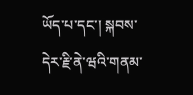ཡོད་པ་དང་། སྐབས་དེར་རྗི་ནེ་ཝའི་གནམ་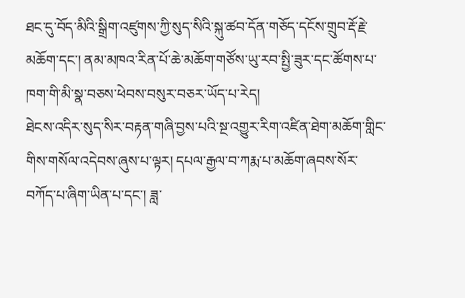ཐང་དུ་བོད་མིའི་སྒྲིག་འཛུགས་ཀྱི་སུད་སིའི་སྐུ་ཚབ་དོན་གཅོད་དངོས་གྲུབ་རྡོ་རྗེ་མཆོག་དང་། ནམ་མཁའ་རིན་པོ་ཆེ་མཆོག་གཙོས་ཡུ་རབ་སྤྱི་ཟུར་དང་ཚོགས་པ་ཁག་གི་མི་སྣ་བཅས་ཕེབས་བསུར་བཅར་ཡོད་པ་རེད།
ཐེངས་འདིར་སུད་སིར་བརྟན་གཞི་བྱས་པའི་སྔ་འགྱུར་རིག་འཛིན་ཐེག་མཆོག་གླིང་གིས་གསོལ་འདེབས་ཞུས་པ་ལྟར། དཔལ་རྒྱལ་བ་ཀརྨ་པ་མཆོག་ཞབས་སོར་བཀོད་པ་ཞིག་ཡིན་པ་དང་། ཟླ་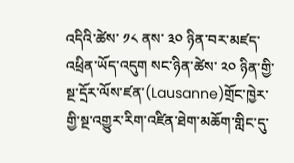འདིའི་ཚེས་ ༡༨ ནས་ ༣༠ ཉིན་བར་མཛད་འཕྲིན་ཡོད་འདུག སང་ཉིན་ཚེས་ ༢༠ ཉིན་གྱི་སྔ་དྲོར་ལོས་ཛན་(Lausanne)གྲོང་ཁྱེར་གྱི་སྔ་འགྱུར་རིག་འཛིན་ཐེག་མཆོག་གླིང་དུ་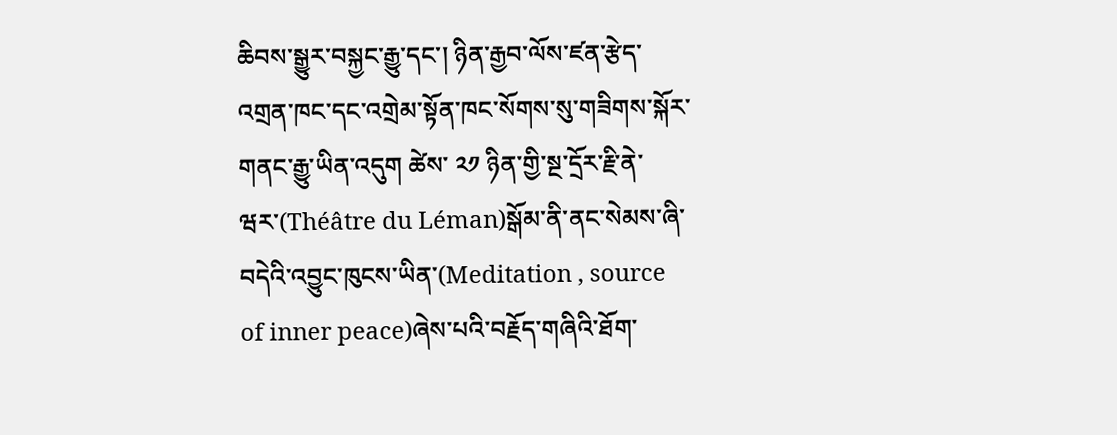ཆིབས་སྒྱུར་བསྐྱང་རྒྱུ་དང་། ཉིན་རྒྱབ་ལོས་ཛན་རྩེད་འགྲན་ཁང་དང་འགྲེམ་སྟོན་ཁང་སོགས་སུ་གཟིགས་སྐོར་གནང་རྒྱུ་ཡིན་འདུག ཚེས་ ༢༡ ཉིན་གྱི་སྔ་དྲོར་རྗི་ནེ་ཝར་(Théâtre du Léman)སྒོམ་ནི་ནང་སེམས་ཞི་བདེའི་འབྱུང་ཁུངས་ཡིན་(Meditation , source of inner peace)ཞེས་པའི་བརྗོད་གཞིའི་ཐོག་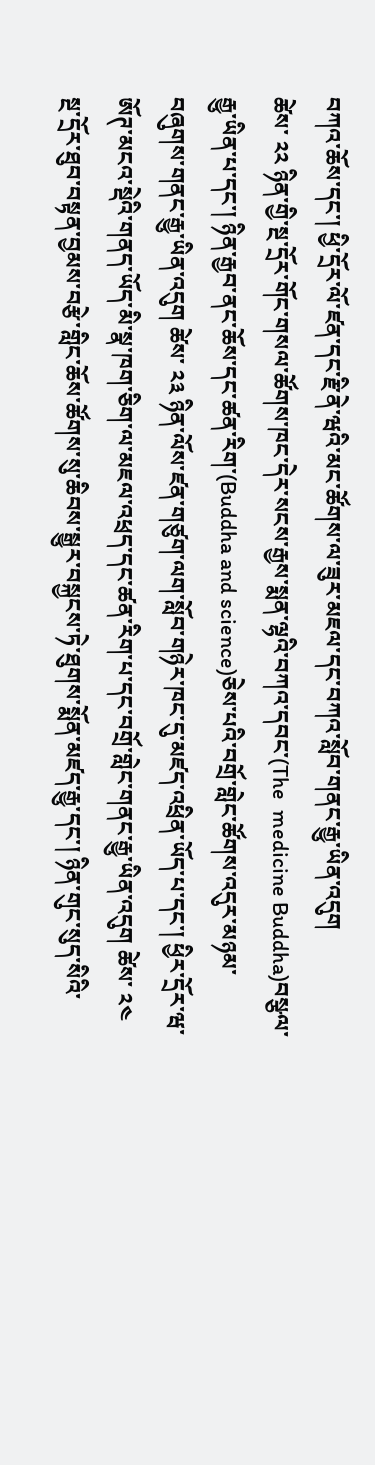བཀའ་ཆོས་དང་། ཕྱི་དྲོར་ལོ་ཛན་དང་རྗི་ནེ་ཝའི་མང་ཚོགས་ལ་ཟུར་མཇལ་དང་བཀའ་སློབ་གནང་རྒྱུ་ཡིན་འདུག
ཚེས་ ༢༢ ཉིན་གྱི་སྔ་དྲོར་གོང་གསལ་ཚོགས་ཁང་དེར་སངས་རྒྱས་སྨན་ལྷའི་བཀའ་དབང་(The  medicine Buddha)བསྩལ་རྒྱུ་ཡིན་པ་དང་། ཉིན་རྒྱབ་ནང་ཆོས་དང་ཚན་རིག་(Buddha and science)ཅེས་པའི་བགྲོ་གླེང་ཚོགས་འདུར་མཉམ་བཞུགས་གནང་རྒྱུ་ཡིན་འདུག ཚེས་ ༢༣ ཉིན་ལོས་ཛན་གཙུག་ལག་སློབ་གཉེར་ཁང་དུ་མཛད་འཕྲིན་ཡོད་པ་དང་། ཕྱིར་དྲོར་ཝ་ཨོཊ་མངའ་སྡེའི་གནད་ཡོད་མི་སྣ་ཁག་ཅིག་ལ་མཇལ་འཕྲད་དང་ཚན་རིག་པ་དང་བགྲོ་གླེང་གནང་རྒྱུ་ཡིན་འདུག ཚེས་ ༢༤ སྔ་དྲོར་ཐུབ་བསྟན་བྱམས་བརྩེ་གླིང་ཆོས་ཚོགས་སུ་ཆིབས་སྒྱུར་བསྐྱངས་ཏེ་ཐུགས་སྨོན་མཛད་རྒྱུ་དང་། ཉིན་གུང་སུད་སིའི་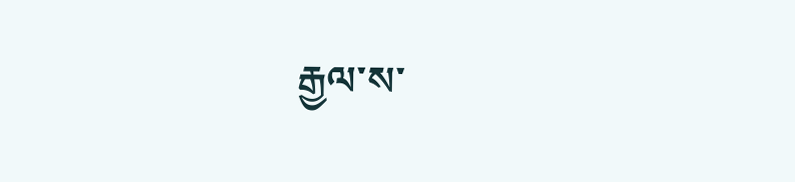རྒྱལ་ས་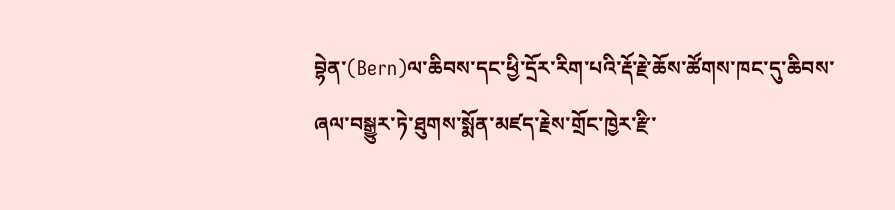བྷེན་(Bern)ལ་ཆིབས་དང་ཕྱི་དྲོར་རིག་པའི་རྡོ་རྗེ་ཆོས་ཚོགས་ཁང་དུ་ཆིབས་ཞལ་བསྒྱུར་ཏེ་ཐུགས་སྨོན་མཛད་རྗེས་གྲོང་ཁྱེར་རྫི་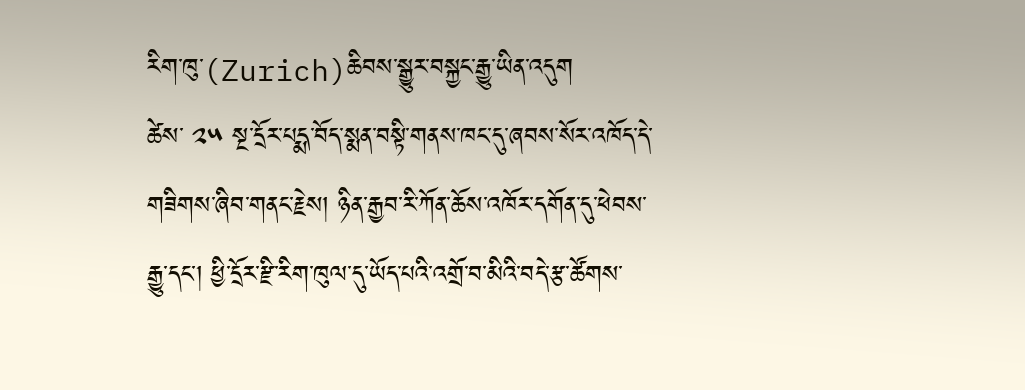རིག་ཁུ་(Zurich)ཆིབས་སྒྱུར་བསྐྱང་རྒྱུ་ཡིན་འདུག
ཚེས་ ༢༥ སྔ་དྲོར་པདྨ་བོད་སྨན་བསྟི་གནས་ཁང་དུ་ཞབས་སོར་འཁོད་དེ་གཟིགས་ཞིབ་གནང་རྗེས། ཉིན་རྒྱབ་རི་ཀོན་ཆོས་འཁོར་དགོན་དུ་ཕེབས་རྒྱུ་དང་། ཕྱི་དྲོར་རྫི་རིག་ཁུལ་དུ་ཡོད་པའི་འགྲོ་བ་མིའི་བདེ་རྩ་ཚོགས་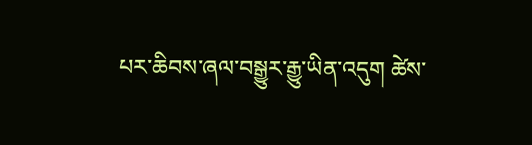པར་ཆིབས་ཞལ་བསྒྱུར་རྒྱུ་ཡིན་འདུག ཚེས་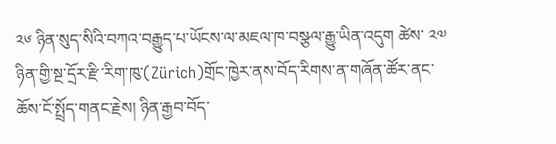༢༦ ཉིན་སུད་སིའི་བཀའ་བརྒྱུད་པ་ཡོངས་ལ་མཇལ་ཁ་བསྩལ་རྒྱུ་ཡིན་འདུག ཚེས་ ༢༧ ཉིན་གྱི་སྔ་དྲོར་རྫི་རིག་ཁུ་(Zürich)གྲོང་ཁྱེར་ནས་བོད་རིགས་ན་གཞོན་ཚོར་ནང་ཆོས་ངོ་སྤྲོད་གནང་རྗེས། ཉིན་རྒྱབ་བོད་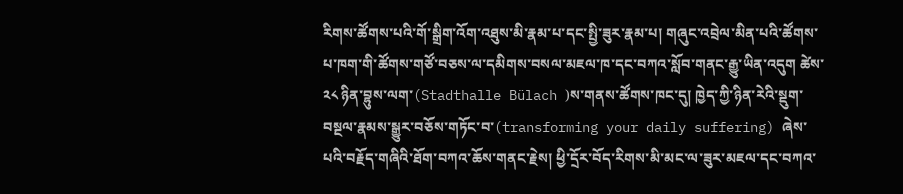རིགས་ཚོགས་པའི་གོ་སྒྲིག་འོག་འཐུས་མི་རྣམ་པ་དང་སྤྱི་ཟུར་རྣམ་པ། གཞུང་འབྲེལ་མིན་པའི་ཚོགས་པ་ཁག་གི་ཚོགས་གཙོ་བཅས་ལ་དམིགས་བསལ་མཇལ་ཁ་དང་བཀའ་སློབ་གནང་རྒྱུ་ཡིན་འདུག ཚེས་ ༢༨ ཉིན་བྷུས་ལག་(Stadthalle Bülach )ས་གནས་ཚོགས་ཁང་དུ། ཁྱེད་ཀྱི་ཉིན་རེའི་སྡུག་བསྔལ་རྣམས་སྒྱུར་བཅོས་གཏོང་བ་(transforming your daily suffering) ཞེས་པའི་བརྗོད་གཞིའི་ཐོག་བཀའ་ཆོས་གནང་རྗེས། ཕྱི་དྲོར་བོད་རིགས་མི་མང་ལ་ཟུར་མཇལ་དང་བཀའ་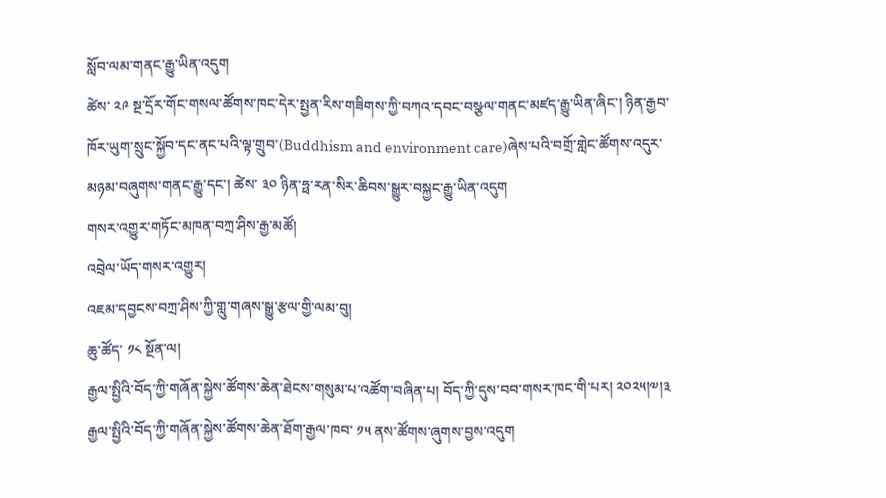སློབ་ལམ་གནང་རྒྱུ་ཡིན་འདུག
ཚེས་ ༢༩ སྔ་དྲོར་གོང་གསལ་ཚོགས་ཁང་དེར་སྤྱན་རིས་གཟིགས་ཀྱི་བཀའ་དབང་བསྩལ་གནང་མཛད་རྒྱུ་ཡིན་ཞིང་། ཉིན་རྒྱབ་ཁོར་ཡུག་སྲུང་སྐྱོབ་དང་ནང་པའི་ལྟ་གྲུབ་(Buddhism and environment care)ཞེས་པའི་བགྲོ་གླེང་ཚོགས་འདུར་མཉམ་བཞུགས་གནང་རྒྱུ་དང་། ཚེས་ ༣༠ ཉིན་ཧྥ་རན་སིར་ཆིབས་སྒྱུར་བསྐྱང་རྒྱུ་ཡིན་འདུག
གསར་འགྱུར་གཏོང་མཁན་བཀྲ་ཤིས་རྒྱ་མཚོ།
འབྲེལ་ཡོད་གསར་འགྱུར།
འཇམ་དབྱངས་བཀྲ་ཤིས་ཀྱི་གླུ་གཞས་སྒྱུ་རྩལ་གྱི་ལམ་བུ།
ཆུ་ཚོད་ ༡༨ སྔོན་ལ།
རྒྱལ་སྤྱིའི་བོད་ཀྱི་གཞོན་སྐྱེས་ཚོགས་ཆེན་ཐེངས་གསུམ་པ་འཚོག་བཞིན་པ། བོད་ཀྱི་དུས་བབ་གསར་ཁང་གི་པར། ༢༠༢༥།༧།༣
རྒྱལ་སྤྱིའི་བོད་ཀྱི་གཞོན་སྐྱེས་ཚོགས་ཆེན་ཐོག་རྒྱལ་ཁབ་ ༡༥ ནས་ཚོགས་ཞུགས་བྱས་འདུག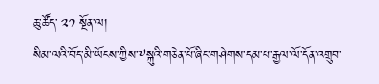ཆུ་ཚོད་ ༢༡ སྔོན་ལ།
སིམ་ལའི་བོད་མི་ཡོངས་ཀྱིས་༸སྐུའི་གཅེན་པོ་ཞིང་གཤེགས་དམ་པ་རྒྱལ་ལོ་དོན་འགྲུབ་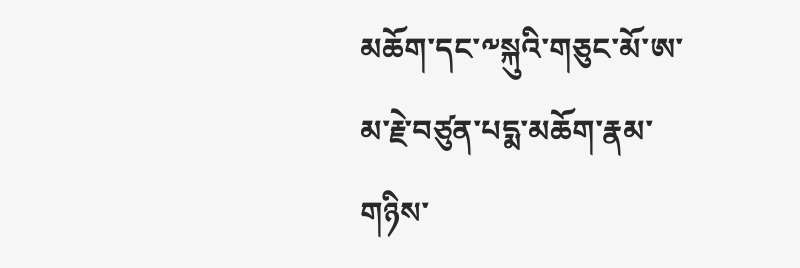མཆོག་དང་༸སྐུའི་གཅུང་མོ་ཨ་མ་རྗེ་བཙུན་པདྨ་མཆོག་རྣམ་གཉིས་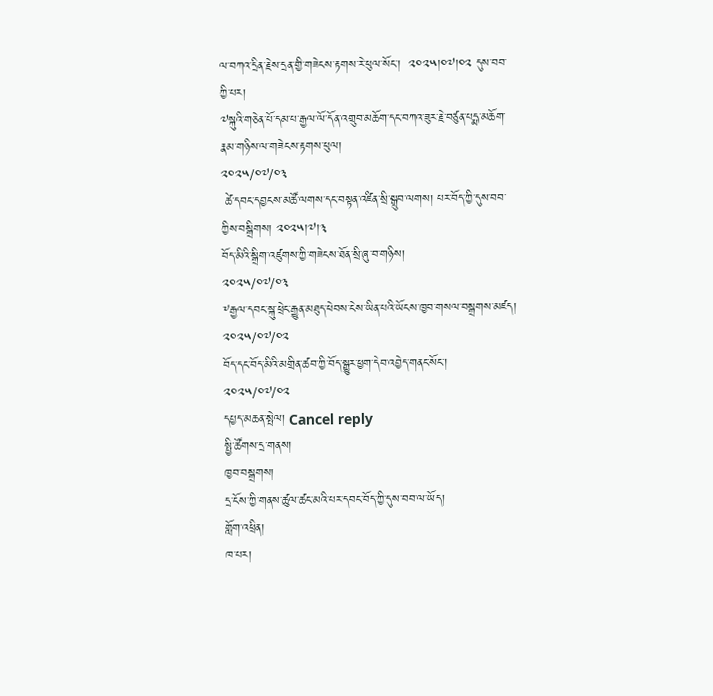ལ་བཀའ་དྲིན་རྗེས་དྲན་གྱི་གཟེངས་རྟགས་རེ་ཕུལ་སོང་།  ༢༠༢༥།༠༧།༠༢ དུས་བབ་ཀྱི་པར།
༧སྐུའི་གཅེན་པོ་དམ་པ་རྒྱལ་ལོ་དོན་འགྲུབ་མཆོག་དང་བཀའ་ཟུར་རྗེ་བཙུན་པདྨ་མཆོག་རྣམ་གཉིས་ལ་གཟེངས་རྟགས་ཕུལ།
༢༠༢༥/༠༧/༠༣
 ཚེ་དབང་དབྱངས་མཚོ་ལགས་དང་བསྟན་འཛིན་སྲི་སྒྲུབ་ལགས། པར་བོད་ཀྱི་དུས་བབ་ཀྱིས་བསྒྲིགས། ༢༠༢༥།༧།༣
བོད་མིའི་སྒྲིག་འཛུགས་ཀྱི་གཟེངས་ཐོན་སྲི་ཞུ་བ་གཉིས།
༢༠༢༥/༠༧/༠༣
༸རྒྱལ་དབང་སྐུ་ཕྲེང་རྒྱུན་མཐུད་ཕེབས་ངེས་ཡིན་པའི་ཡོངས་ཁྱབ་གསལ་བསྒྲགས་མཛད།
༢༠༢༥/༠༧/༠༢
བོད་དང་བོད་མིའི་མགྲིན་ཚབ་ཀྱི་བོད་སྒྱུར་ཕྱག་དེབ་འབྱེད་གནང་སོང་།
༢༠༢༥/༠༧/༠༢
དཔྱད་མཆན་སྤེལ། Cancel reply
སྤྱི་ཚོགས་དྲ་གནས།
ཁྱབ་བསྒྲགས།
དྲ་ངོས་ཀྱི་གནས་ཚུལ་ཚང་མའི་པར་དབང་བོད་ཀྱི་དུས་བབ་ལ་ཡོད།
གློག་འཕྲིན།
ཁ་པར།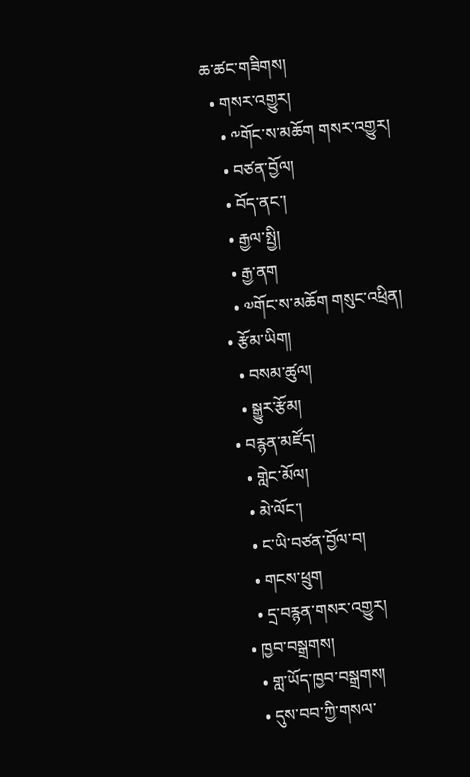ཆ་ཚང་གཟིགས།
  • གསར་འགྱུར།
    • ༸གོང་ས་མཆོག གསར་འགྱུར།
    • བཙན་བྱོལ།
    • བོད་ནང་།
    • རྒྱལ་སྤྱི།
    • རྒྱ་ནག
    • ༧གོང་ས་མཆོག གསུང་འཕྲིན།
  • རྩོམ་ཡིག།
    • བསམ་ཚུལ།
    • སྒྱུར་རྩོམ།
  • བརྙན་མཛོད།
    • གླེང་མོལ།
    • མེ་ལོང་།
    • ང་ཡི་བཙན་བྱོལ་བ།
    • གངས་ཕྲུག
    • དྲ་བརྙན་གསར་འགྱུར།
  • ཁྱབ་བསྒྲགས།
    • གླ་ཡོད་ཁྱབ་བསྒྲགས།
    • དུས་བབ་ཀྱི་གསལ་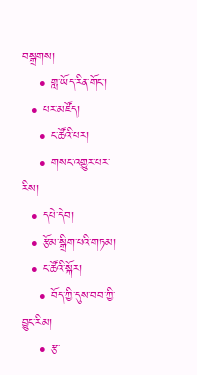བསྒྲགས།
    • གླ་ཡོད་རིན་གོང་།
  • པར་མཛོད།
    • ང་ཚོའི་པར།
    • གསང་འགྱུར་པར་རིས།
  • དཔེ་དེབ།
  • རྩོམ་སྒྲིག་པའི་གཏམ།
  • ང་ཚོའི་སྐོར།
    • བོད་ཀྱི་དུས་བབ་ཀྱི་བྱུང་རིམ།
    • རྩ་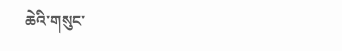ཆེའི་གསུང་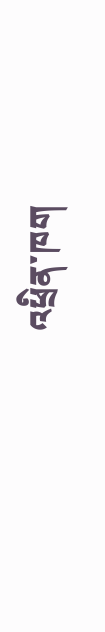འཕྲིན་ཁག